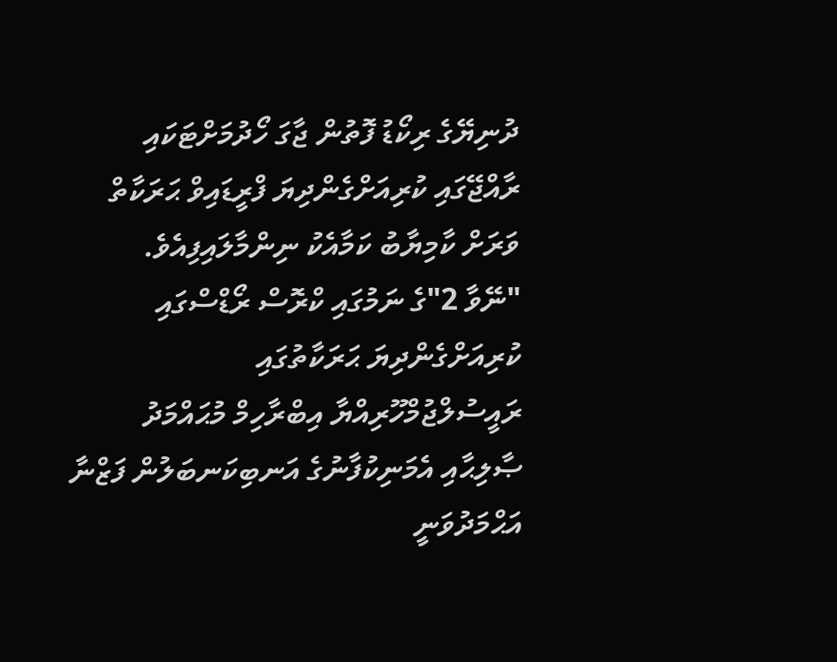ދުނިޔޭގެ ރިކޯޑު ފޮތުން ޖާގަ ހޯދުމަށްޓަކައި ރާއްޖޭގައި ކުރިއަށްގެންދިޔަ ފްރީޑައިވް ޙަރަކާތް ވަރަށް ކާމިޔާބު ކަމާއެކު ނިންމާލައިފިއެވެ.
"ނޭވާ 2"ގެ ނަމުގައި ކްރޮސް ރޯޑްސްގައި ކުރިއަށްގެންދިޔަ ޙަރަކާތުގައި ރައީސުލްޖުމްހޫރިއްޔާ އިބްރާހިމް މުޙައްމަދު ޞާލިޙާއި އެމަނިކުފާނުގެ އަނބިކަނބަލުން ފަޒްނާ އަޙްމަދުވަނީ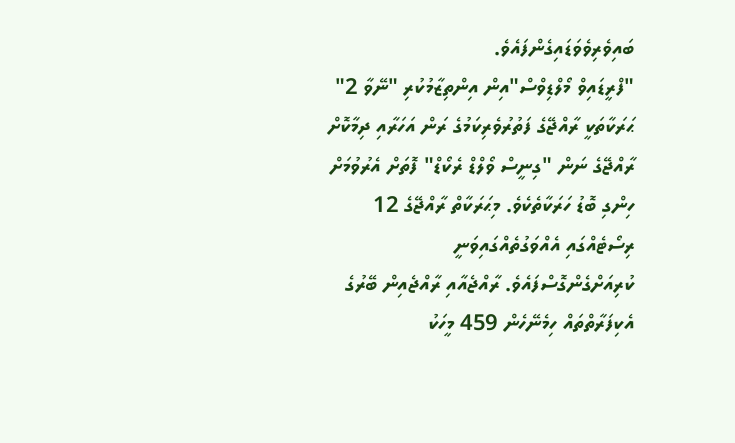ބައިވެރިވެވަޑައިގެންފައެވެ.
"ފްރީޑައިވް މޯލްޑިވްސް"އިން އިންތިޒާމުކުރި "ނޭވާ 2" ޙަރަކާތަކީ ރާއްޖޭގެ ފަތުރުވެރިކަމުގެ ރަން އަހަރާއި ދިމާކޮށް ރާއްޖޭގެ ނަން "ގިނީސް ވޯލްޑް ރެކޯޑް" ފޮތަށް އެރުވުމަށް ހިންގި ބޮޑު ހަރަކާތެކެވެ. މިޙަރަކާތް ރާއްޖޭގެ 12 ރިސޯޓެއްގައި އެއްވަގުތެއްގައިވަނީ ކުރިއަށްގެންގޮސްފައެވެ. ރާއްޖެއާއި ރާއްޖެއިން ބޭރުގެ އެކިފަރާތްތައް ހިމެނޭހެން 459 މީހަކު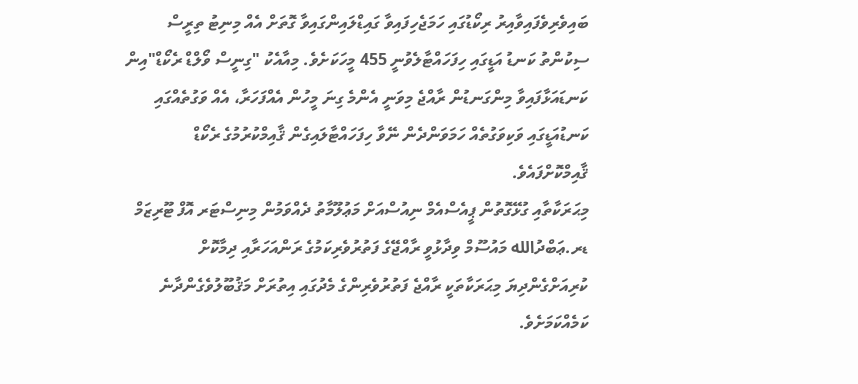ބައިވެރިވެފައިވާއިރު ރިކޯޑުގައި ހަމަޖެހިފައިވާ ގައިޑްލައިންގައިވާ ގޮތަށް އެއް މިނިޓު ތިރީސް ސިކުންތު ކަނޑު އަޑީގައި ހިފަހައްޓާލެވުނީ 455 މީހަކަށެވެ. މިއާއެކު "ގިނީސް ވޯލްޑް ރެކޯޑް"އިން ކަނޑައަޅާފައިވާ މިންގަނޑުން ރާއްޖެ މިވަނީ އެންމެ ގިނަ މީހުން އެއްފަހަރާ، އެއް ވަގުތެއްގައި ކަނޑުއަޑީގައި ވަކިވަގުތެއް ހަމަވަންދެން ނޭވާ ހިފަހައްޓާލައިގެން ޤާއިމްކުރުމުގެ ރެކޯޑް ޤާއިމްކޮށްފައެވެ.
މިޙަރަކާތާއި ގުޅޭގޮތުން ޕީއެސްއެމް ނިއުސްއަށް މަޢުލޫމާތު ދެއްވަމުން މިނިސްޓަރ އޮފް ޓޫރިޒަމް ޑރ.ޢަބްދުالله މައުސޫމް ވިދާޅުވީ ރާއްޖޭގެ ފަތުރުވެރިކަމުގެ ރަންއަހަރާއި ދިމާކޮށް ކުރިއަށްގެންދިޔަ މިޙަރަކާތަކީ ރާއްޖެ ފަތުރުވެރިންގެ މެދުގައި އިތުރަށް މަޤުބޫލުވެގެންދާނެ ކަމެއްކަމަށެވެ.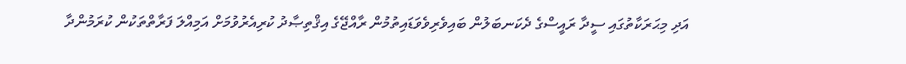އަދި މިޙަރަކާތުގައި ސީދާ ރައީސްގެ ދެކަނބަލުން ބައިވެރިވެވަޑައިތުމުން ރާއްޖޭގެ އިޤްތިޞާދު ކުރިއެރުވުމަށް އަމިއްލަ ފަރާތްތަކުން ކުރަމުންދާ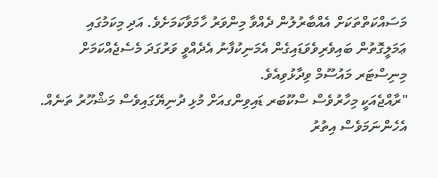މަސައްކަތްތަކަށް އެއްބާރުލުން ދެއްވާ މިންވަރު ހާމަވާކަމަށެވެ. އަދި މިކަމުގައި ޢަމަލީގޮތުން ބައިވެރިވެވަޑައިގެން އެމަނިކުފާނު އެދެއްވީ ވަރުގަދަ މެސެޖެއްކަމަށް މިނިސްޓަރ މައުސޫމް ވިދާޅުވިއެވެ.
"ރާއްޖެއަކީ މިހާރުވެސް ސްކޫބަރ ޑައިވިންގއަށް މުޅި ދުނިޔޭގައިވެސް މަޝްހޫރު ތަނެއް. އެހެންނަމަވެސް އިތުރު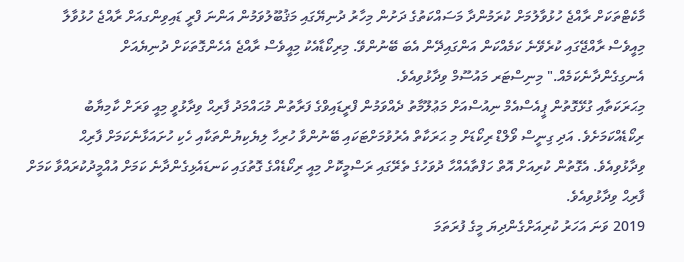މާކެޓްތަކަށް ރާއްޖެ ހުޅުވާލުމަށް ކުރަމުންދާ މަސައްކަތުގެ ދަށުން މިހާރު ދުނިޔޭގައި މަޤުބޫލުވަމުން އަންނަ ފްރީ ޑައިވިންގއަށް ރާއްޖެ ހުޅުވާލާ މިއީވެސް ރާއްޖޭގައި ކުރެވޭނެ ކަމެއްކަން އަންގައިދޭން އެބަ ބޭނުންވޭ. މިރިކޯޑާއެކު މިއީވެސް ރާއްޖެ އެހެންގޮތަކަށް ދުނިޔެއަށް އެނގިގެންދާނެކަމެއް." މިނިސްޓަރ މައުސޫމް ވިދާޅުވިއެވެ.
މިޙަރަކަތާއި ގުޅޭގޮތުން ޕީއެސްއެމް ނިއުސްއަށް މަޢުލޫމާތު ދެއްވަމުން ފްރީޑައިވްގެ ފަރާތުން މުޙައްމަދު ފާރިޙް ވިދާޅުވީ މިއީ ވަރަށް ކާމިޔާބު ރިކޯޑެއްކަމަށެވެ. އަދި ގިނީސް ވޯލްޑް ރިކޯޑަށް މި ޙަރަކާތް އެރުވުމަށްޓަކައި ބޭނުންވާ ހުރިހާ ލިޔެކިޔުންތަކާއި ހެކި ހުށައަޅާނެކަމަށް ފާރިޙް ވިދާޅުވިއެވެ. އެގޮތުން ކުރިއަށް އޮތް ހަފްތާއެއްހާ ދުވަހުގެ ތެރޭގައި ރަސްމީކޮށް މިއީ ރިކޯޑެއްގެ ގޮތުގައި ކަނޑައެޅިގެންދާނެ ކަމަށް އުއްމީދުކުރައްވާ ކަމަށް ފާރިޙް ވިދާޅުވިއެވެ.
2019 ވަނަ އަހަރު ކުރިއަށްގެންދިޔަ މީގެ ފުރަތަމަ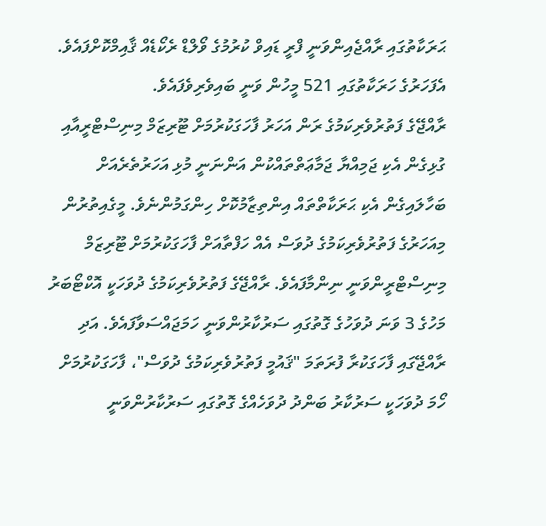ޙަރަކާތުގައި ރާއްޖެއިންވަނީ ފްރީ ޑައިވް ކުރުމުގެ ވޯލްޑް ރެކޯޑެއް ޤާއިމްކޮށްފައެވެ. އެފަހަރުގެ ހަރަކާތުގައި 521 މީހުން ވަނީ ބައިވެރިވެފައެވެ.
ރާއްޖޭގެ ފަތުރުވެރިކަމުގެ ރަން އަހަރު ފާހަގަކުރުމަށް ޓޫރިޒަމް މިނިސްޓްރީއާއި ގުޅިގެން އެކި ޖަމިއްޔާ ޖަމާޢަތްތައްކުން އަންނަނީ މުޅި އަހަރުތެރެއަށް ބަހާލައިގެން އެކި ޙަރަކާތްތައް އިންތިޒާމުކޮށް ހިންގަމުންނެވެ. މީގެއިތުރުން މިއަހަރުގެ ފަތުރުވެރިކަމުގެ ދުވަސް އެއް ހަފްތާއަށް ފާހަގަކުރުމަށް ޓޫރިޒަމް މިނިސްޓްރީންވަނީ ނިންމާފައެވެ. ރާއްޖޭގެ ފަތުރުވެރިކަމުގެ ދުވަހަކީ އޮކްޓޯބަރު މަހުގެ 3 ވަނަ ދުވަހުގެ ގޮތުގައި ސަރުކާރުންވަނީ ހަމަޖައްސަވާފައެވެ. އަދި ރާއްޖޭގައި ފާހަގަކުރާ ފުރަތަމަ "ޤައުމީ ފަތުރުވެރިކަމުގެ ދުވަސް"، ފާހަގަކުރުމަށް ހޯމަ ދުވަހަކީ ސަރުކާރު ބަންދު ދުވަހެއްގެ ގޮތުގައި ސަރުކާރުންވަނީ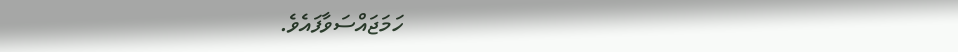ހަމަޖައްސަވާފައެވެ.